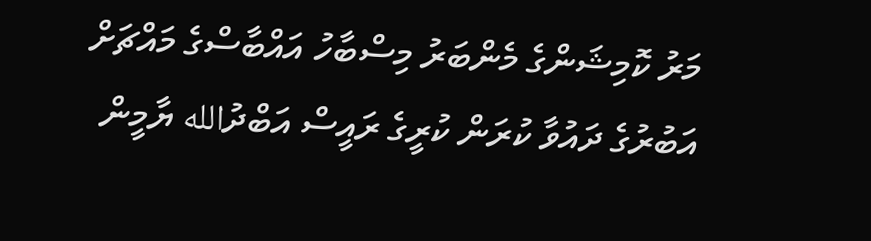މަރު ކޮމިޝަންގެ މެންބަރު މިސްބާހު އައްބާސްގެ މައްޗަށް އަބުރުގެ ދައުވާ ކުރަން ކުރީގެ ރައީސް އަބްދުالله ޔާމީން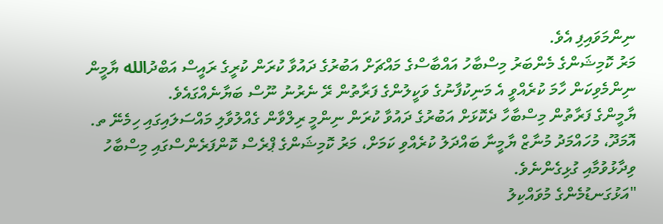ނިންމަވައިފި އެވެ.
މަރު ކޮމިޝަންގެ މެންބަރު މިސްބާހު އައްބާސްގެ މައްޗަށް އަބުރުގެ ދައުވާ ކުރަން ކުރީގެ ރައީސް އަބްދުالله ޔާމީން ނިންމެވިކަން ހާމަ ކުރެއްވީ އެ މަނިކުފާނުގެ ވަކީލުންގެ ފަރާތުން ރޭ ނެރުނު ނޫސް ބަޔާނެއްގައެވެ.
ޔާމީންގެ ފަރާތުން މިސްބާހާ ދެކޮޅަށް އަބުރުގެ ދައުވާ ކުރަން ނިންމީ ރިލްވާން ގެއްލުވާލި މައްސަލައިގައި ހިމެނޭ ތ. އޮމަދޫ، މުހައްމަދު މުނާޒް ޔާމީނާ ބައްދަލު ކުރެއްވި ކަމަށް، މަރު ކޮމިޝަންގެ ޕްރެސް ކޮންފަރެންސްގައި މިސްބާހު ވިދާޅުވުމާއި ގުޅިގެންނެވެ.
"އަޅުގަނޑުމެންގެ މުވައްކިލު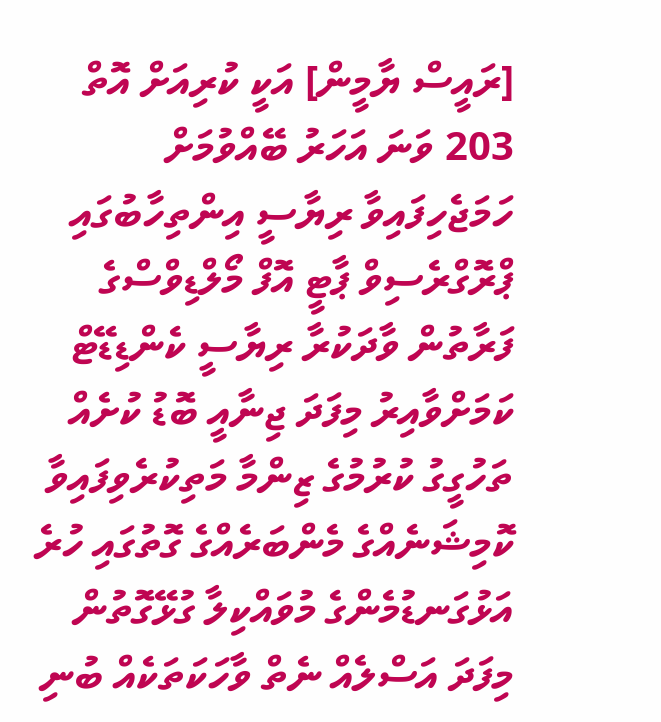[ރައީސް ޔާމީން] އަކީ ކުރިއަށް އޮތް 203 ވަނަ އަހަރު ބޭއްވުމަށް ހަމަޖެހިފައިވާ ރިޔާސީ އިންތިހާބުގައި ޕްރޮގްރެސިވް ޕާޓީ އޮފް މޯލްޑިވްސްގެ ފަރާތުން ވާދަކުރާ ރިޔާސީ ކެންޑިޑޭޓް ކަމަށްވާއިރު މިފަދަ ޖިނާއީ ބޮޑު ކުށެއް ތަހުގީގު ކުރުމުގެ ޒިންމާ މަތިކުރެވިފައިވާ ކޮމިޝަނެއްގެ މެންބަރެއްގެ ގޮތުގައި ހުރެ އަޅުގަނޑުމެންގެ މުވައްކިލާ ގުޅޭގޮތުން މިފަދަ އަސްލެއް ނެތް ވާހަކަތަކެއް ބުނި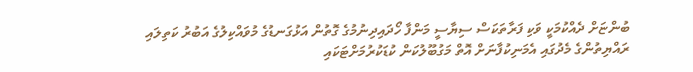ބުންޏަށް ދެއްކުމަކީ ވަކި ފަރާތަކަސް ސިޔާސީ މަންފާ ހޯދައިދިނުމުގެ ގޮތުން އަޅުގަނޑުގެ މުވައްކިލުގެ އަބުރު ކަތިލައި ރައްޔިތުންގެ މެދުގައި އެމަނިކުފާނަށް އޮތް މަގުބޫލުކަން ކުޑަކުރުމަށްޓަކައި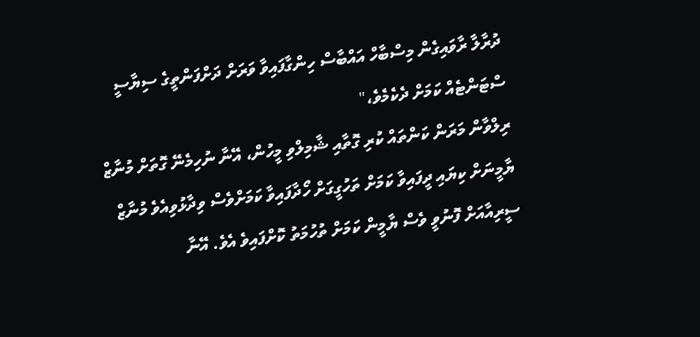ދުރާލާ ރާވައިގެން މިސްބާހް އައްބާސް ހިންގާފައިވާ ވަރަށް ދަށްފަންތީގެ ސިޔާސީ ސްޓަންޓެއް ކަމަށް ދެކެމެވެ،"
ރިލްވާން މަރަން ކަންތައް ކުރި ގޮތާއި ޝާމިލްވި މީހުން، އޭނާ ނުހިމެނޭ ގޮތަށް މުނާޒް ޔާމީނަށް ކިޔައި ދީފައިވާ ކަމަށް ތަހުގީގަށް ހޯދާފައިވާ ކަމަށްވެސް ވިދާޅުވިއެވެ މުނާޒް ސީރިއާއަށް ފޮނުވީ ވެސް ޔާމީން ކަމަށް ތުހުމަތު ކޮށްފައިވެ އެވެ. އޭނާ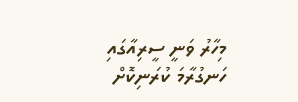މިހާރު ވަނީ ސީރިއާގައި ހަނގުރާމަ ކުރަނިކޮށް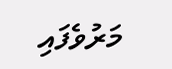މަރުވެފައި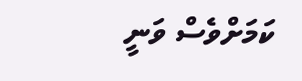ކަމަށްވެސް ވަނީ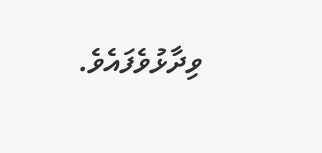ވިދާޅުވެފައެވެ.